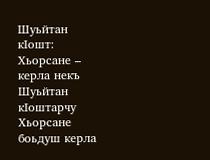Шуьйтан кIошт: Хьорсане – керла некъ
Шуьйтан кӀоштарчу Хьорсане боьдуш керла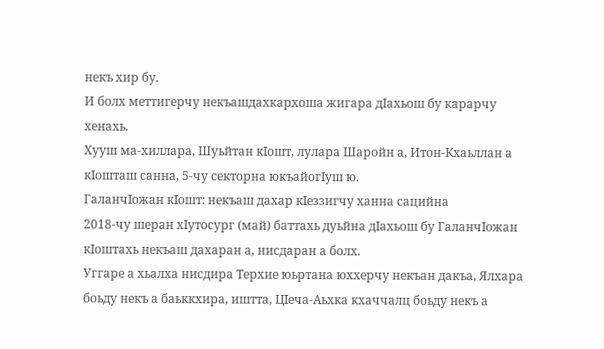некъ хир бу.
И болх меттигерчу некъашдахкархоша жигара дӀахьош бу карарчу хенахь.
Хууш ма-хиллара, Шуьйтан кӀошт, лулара Шаройн а, Итон-Кхаьллан а кӀошташ санна, 5-чу секторна юкъайогӀуш ю.
ГаланчIожан кIошт: некъаш дахар кIеззигчу ханна сацийна
2018-чу шеран хIутосург (май) баттахь дуьйна дӀахьош бу ГаланчӀожан кӀоштахь некъаш дахаран а, нисдаран а болх.
Уггаре а хьалха нисдира Терхие юьртана юххерчу некъан дакъа, Ялхара боьду некъ а баьккхира, иштта, ЦӀеча-Аьхка кхаччалц боьду некъ а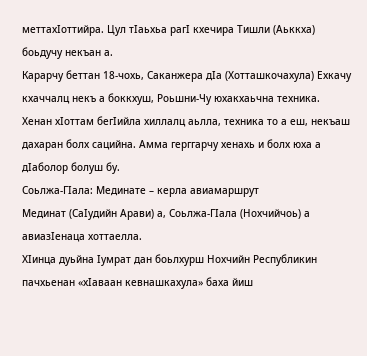меттахӀоттийра. Цул тӀаьхьа рагӀ кхечира Тишли (Аьккха) боьдучу некъан а.
Карарчу беттан 18-чохь, Саканжера дӀа (Хотташкочахула) Ехкачу кхаччалц некъ а боккхуш, Роьшни-Чу юхакхаьчна техника.
Хенан хӀоттам бегӀийла хиллалц аьлла, техника то а еш, некъаш дахаран болх сацийна. Амма герггарчу хенахь и болх юха а дӀаболор болуш бу.
Соьлжа-ГIала: Мединате – керла авиамаршрут
Мединат (СаӀудийн Арави) а, Соьлжа-ГӀала (Нохчийчоь) а авиазӀенаца хоттаелла.
ХӀинца дуьйна Ӏумрат дан боьлхурш Нохчийн Республикин пачхьенан «хӀаваан кевнашкахула» баха йиш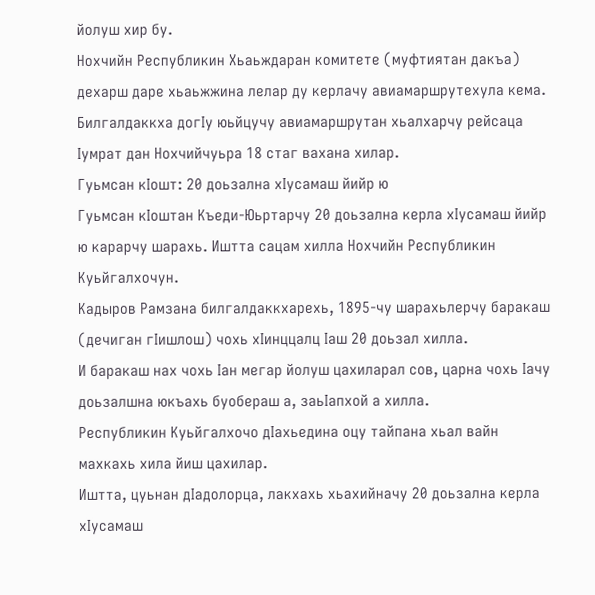йолуш хир бу.
Нохчийн Республикин Хьаьждаран комитете (муфтиятан дакъа) дехарш даре хьаьжжина лелар ду керлачу авиамаршрутехула кема.
Билгалдаккха догӀу юьйцучу авиамаршрутан хьалхарчу рейсаца Ӏумрат дан Нохчийчуьра 18 стаг вахана хилар.
Гуьмсан кIошт: 20 доьзална хIусамаш йийр ю
Гуьмсан кӀоштан Къеди-Юьртарчу 20 доьзална керла хӀусамаш йийр ю карарчу шарахь. Иштта сацам хилла Нохчийн Республикин Куьйгалхочун.
Кадыров Рамзана билгалдаккхарехь, 1895-чу шарахьлерчу баракаш (дечиган гӀишлош) чохь хӀинццалц Ӏаш 20 доьзал хилла.
И баракаш нах чохь Ӏан мегар йолуш цахиларал сов, царна чохь Ӏачу доьзалшна юкъахь буобераш а, заьӀапхой а хилла.
Республикин Куьйгалхочо дIахьедина оцу тайпана хьал вайн махкахь хила йиш цахилар.
Иштта, цуьнан дӀадолорца, лакхахь хьахийначу 20 доьзална керла хӀусамаш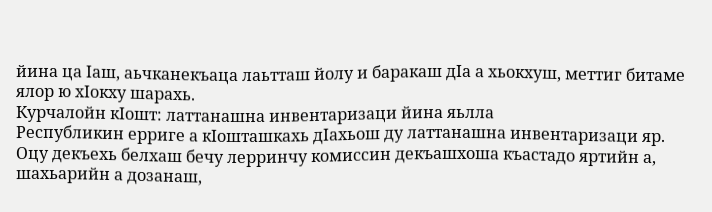йина ца Ӏаш, аьчканекъаца лаьтташ йолу и баракаш дӀа а хьокхуш, меттиг битаме ялор ю хӀокху шарахь.
Курчалойн кIошт: латтанашна инвентаризаци йина яьлла
Республикин ерриге а кӀошташкахь дӀахьош ду латтанашна инвентаризаци яр.
Оцу декъехь белхаш бечу лерринчу комиссин декъашхоша къастадо яртийн а, шахьарийн а дозанаш,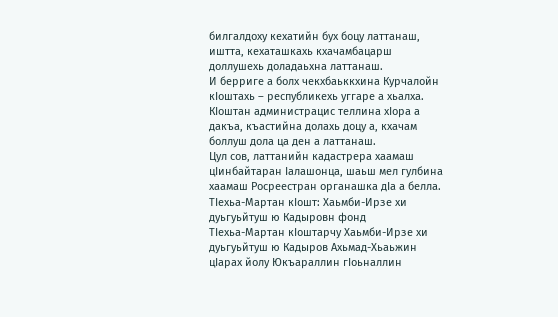билгалдоху кехатийн бух боцу латтанаш, иштта, кехаташкахь кхачамбацарш доллушехь доладаьхна латтанаш.
И берриге а болх чекхбаьккхина Курчалойн кӀоштахь – республикехь уггаре а хьалха. КӀоштан администрацис теллина хӀора а дакъа, къастийна долахь доцу а, кхачам боллуш дола ца ден а латтанаш.
Цул сов, латтанийн кадастрера хаамаш цӀинбайтаран Ӏалашонца, шаьш мел гулбина хаамаш Росреестран органашка дӀа а белла.
ТIехьа-Мартан кIошт: Хаьмби-Ирзе хи дуьгуьйтуш ю Кадыровн фонд
ТӀехьа-Мартан кӀоштарчу Хаьмби-Ирзе хи дуьгуьйтуш ю Кадыров Ахьмад-Хьаьжин цӀарах йолу Юкъараллин гӀоьналлин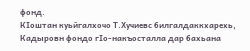фонд.
КӀоштан куьйгалхочо Т.Хучиевс билгалдаккхарехь, Кадыровн фондо гӀо-накъосталла дар бахьана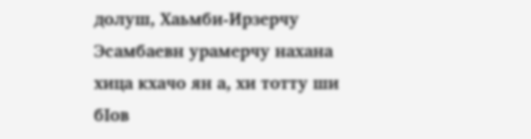долуш, Хаьмби-Ирзерчу Эсамбаевн урамерчу нахана хица кхачо ян а, хи тотту ши бӀов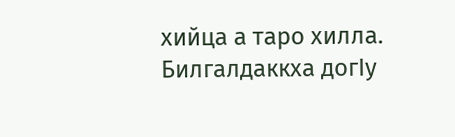хийца а таро хилла.
Билгалдаккха догӀу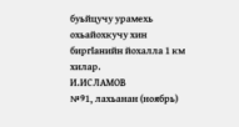буьйцучу урамехь охьайохкучу хин биргӀанийн йохалла 1 км хилар.
И.ИСЛАМОВ
№91, лахьанан (ноябрь)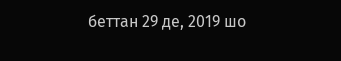беттан 29 де, 2019 шо